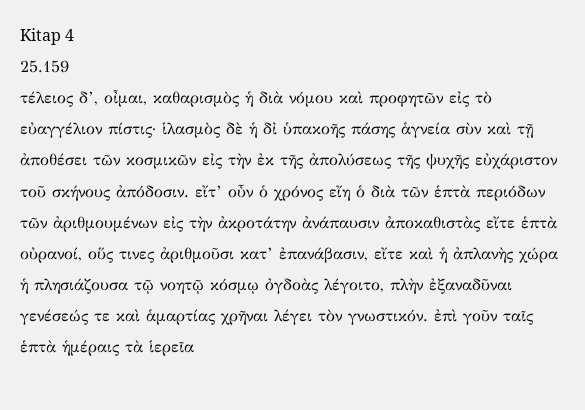Kitap 4
25.159
τέλειος δ’, οἶμαι, καθαρισμὸς ἡ διὰ νόμου καὶ προφητῶν εἰς τὸ εὐαγγέλιον πίστις· ἱλασμὸς δὲ ἡ δἰ ὑπακοῆς πάσης ἁγνεία σὺν καὶ τῇ ἀποθέσει τῶν κοσμικῶν εἰς τὴν ἐκ τῆς ἀπολύσεως τῆς ψυχῆς εὐχάριστον τοῦ σκήνους ἀπόδοσιν. εἴτ’ οὖν ὁ χρόνος εἴη ὁ διὰ τῶν ἑπτὰ περιόδων τῶν ἀριθμουμένων εἰς τὴν ἀκροτάτην ἀνάπαυσιν ἀποκαθιστὰς εἴτε ἑπτὰ οὐρανοί, οὕς τινες ἀριθμοῦσι κατ’ ἐπανάβασιν, εἴτε καὶ ἡ ἀπλανὴς χώρα ἡ πλησιάζουσα τῷ νοητῷ κόσμῳ ὀγδοὰς λέγοιτο, πλὴν ἐξαναδῦναι γενέσεώς τε καὶ ἁμαρτίας χρῆναι λέγει τὸν γνωστικόν. ἐπὶ γοῦν ταῖς ἑπτὰ ἡμέραις τὰ ἱερεῖα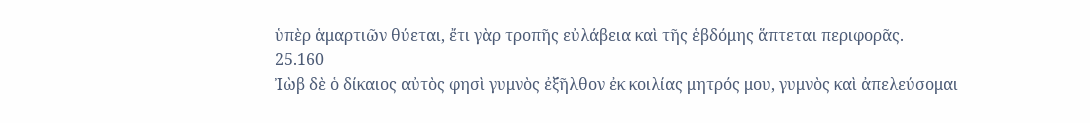ὑπὲρ ἁμαρτιῶν θύεται, ἔτι γὰρ τροπῆς εὐλάβεια καὶ τῆς ἑβδόμης ἅπτεται περιφορᾶς.
25.160
Ἰὼβ δὲ ὁ δίκαιος αὐτὸς φησὶ γυμνὸς ἐξῆλθον ἐκ κοιλίας μητρός μου, γυμνὸς καὶ ἀπελεύσομαι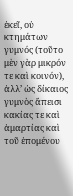ἐκεῖ, οὐ κτημάτων γυμνός (τοῦτο μὲν γὰρ μικρόν τε καὶ κοινόν), ἀλλ’ ὡς δίκαιος γυμνὸς ἄπεισι κακίας τε καὶ ἁμαρτίας καὶ τοῦ ἑπομένου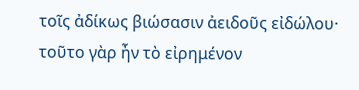τοῖς ἀδίκως βιώσασιν ἀειδοῦς εἰδώλου· τοῦτο γὰρ ἦν τὸ εἰρημένον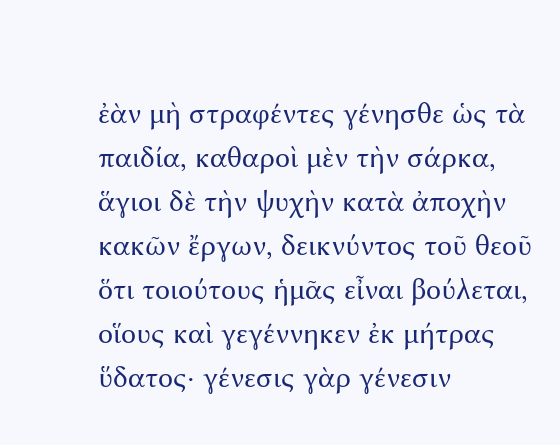ἐὰν μὴ στραφέντες γένησθε ὡς τὰ παιδία, καθαροὶ μὲν τὴν σάρκα, ἅγιοι δὲ τὴν ψυχὴν κατὰ ἀποχὴν κακῶν ἔργων, δεικνύντος τοῦ θεοῦ ὅτι τοιούτους ἡμᾶς εἶναι βούλεται, οἵους καὶ γεγέννηκεν ἐκ μήτρας ὕδατος· γένεσις γὰρ γένεσιν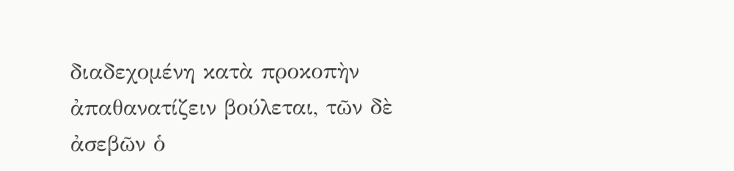διαδεχομένη κατὰ προκοπὴν ἀπαθανατίζειν βούλεται, τῶν δὲ ἀσεβῶν ὁ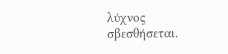λύχνος σβεσθήσεται.